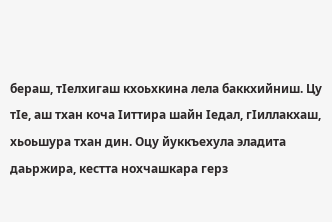бераш, тӏелхигаш кхоьхкина лела баккхийниш. Цу тӏе, аш тхан коча ӏиттира шайн ӏедал, гӏиллакхаш, хьоьшура тхан дин. Оцу йуккъехула эладита даьржира, кестта нохчашкара герз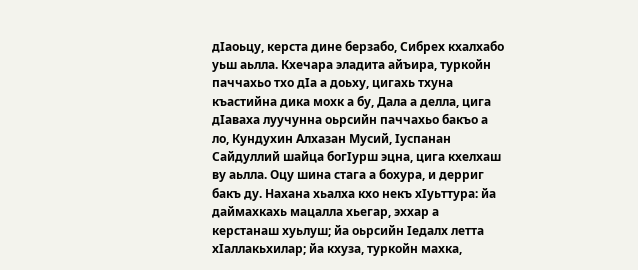дӏаоьцу, керста дине берзабо, Сибрех кхалхабо уьш аьлла. Кхечара эладита айъира, туркойн паччахьо тхо дӏа а доьху, цигахь тхуна къастийна дика мохк а бу, Дала а делла, цига дӏаваха луучунна оьрсийн паччахьо бакъо а ло, Кундухин Алхазан Мусий, ӏуспанан Сайдуллий шайца богӏурш эцна, цига кхелхаш ву аьлла. Оцу шина стага а бохура, и дерриг бакъ ду. Нахана хьалха кхо некъ хӏуьттура: йа даймахкахь мацалла хьегар, эххар а керстанаш хуьлуш; йа оьрсийн ӏедалх летта хӏаллакьхилар; йа кхуза, туркойн махка,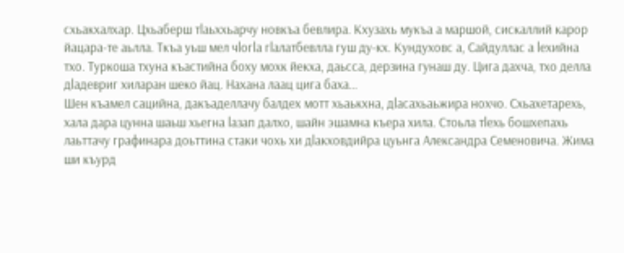схьакхалхар. Цхьаберш тӏаьххьарчу новкъа бевлира. Кхузахь мукъа а маршой, сискаллий карор йацара-те аьлла. Ткъа уьш мел чӏогӏа гӏалатбевлла гуш ду-кх. Кундуховс а, Сайдуллас а ӏехийна тхо. Туркоша тхуна къастийна боху мохк йекха, даьсса, дерзина гунаш ду. Цига дахча, тхо делла дӏадевриг хиларан шеко йац. Нахана лаац цига баха…
Шен къамел сацийна, дакъаделлачу балдех мотт хьаькхна, дӏасахьаьжира нохчо. Схьахетарехь, хала дара цунна шаьш хьегна ӏазап далхо, шайн эшамна къера хила. Стоьла тӏехь бошхепахь лаьттачу графинара доьттина стаки чохь хи дӏакховдийра цуьнга Александра Семеновича. Жима ши къурд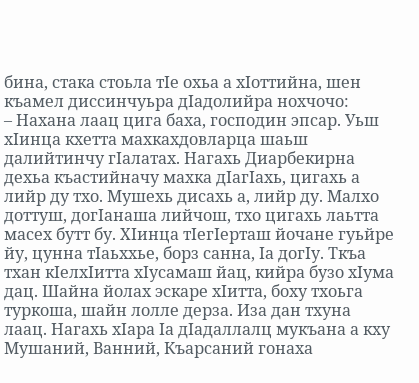бина, стака стоьла тӏе охьа а хӏоттийна, шен къамел диссинчуьра дӏадолийра нохчочо:
– Нахана лаац цига баха, господин эпсар. Уьш хӏинца кхетта махкахдовларца шаьш далийтинчу гӏалатах. Нагахь Диарбекирна дехьа къастийначу махка дӏагӏахь, цигахь а лийр ду тхо. Мушехь дисахь а, лийр ду. Малхо доттуш, догӏанаша лийчош, тхо цигахь лаьтта масех бутт бу. Хӏинца тӏегӏерташ йочане гуьйре йу, цунна тӏаьххье, борз санна, ӏа догӏу. Ткъа тхан кӏелхӏитта хӏусамаш йац, кийра бузо хӏума дац. Шайна йолах эскаре хӏитта, боху тхоьга туркоша, шайн лолле дерза. Иза дан тхуна лаац. Нагахь хӏара ӏа дӏадаллалц мукъана а кху Мушаний, Ванний, Къарсаний гонаха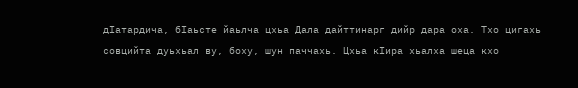дӏатардича, бӏаьсте йаьлча цхьа Дала дайттинарг дийр дара оха. Тхо цигахь совцийта дуьхьал ву, боху, шун паччахь. Цхьа кӏира хьалха шеца кхо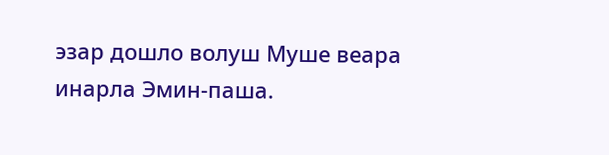эзар дошло волуш Муше веара инарла Эмин-паша.